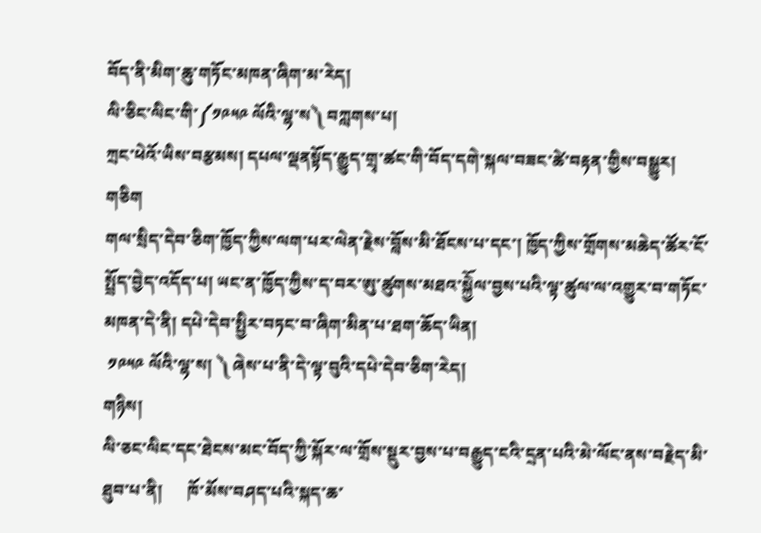བོད་ནི་མིག་ཆུ་གཏོང་མཁན་ཞིག་མ་རེད།
ལི་ཅིང་ལིང་གི་༼༡༩༥༩ ལོའི་ལྷ་ས༽ བཀླགས་པ།
ཀྲང་ཕེའོ་ཡིས་བརྩམས། དཔལ་ལྡནསྟོད་རྒྱུད་གྲྭ་ཚང་གི་བོད་དགེ་སྐལ་བཟང་ཚེ་བརྟན་གྱིས་བསྒྱུར།
གཅིག
གལ་སྲིད་དེབ་ཅིག་ཁྱོད་ཀྱིས་ལག་པར་ལེན་རྗེས་བློས་མི་ཐོངས་པ་དང་། ཁྱོད་ཀྱིས་གྲོགས་མཆེད་ཚོར་ངོ་སྤྲོད་བྱེད་འདོད་པ། ཡང་ན་ཁྱོད་ཀྱིས་ད་བར་ཨུ་ཚུགས་མཐའ་སྐྱེོལ་བྱས་པའི་ལྟ་ཚུལ་ལ་འགྱུར་བ་གཏོང་མཁན་དེ་ནི། དཔེ་དེབ་སྤྱིར་བཏང་བ་ཞིག་མིན་པ་ཐག་ཆོད་ཡིན།
 ༡༩༥༩ ལོའི་ལྷ་ས། ༽ ཞེས་པ་ནི་དེ་ལྟ་བུའི་དཔེ་དེབ་ཅིག་རེད།
གཉིས།
ལི་ཅང་ལིང་དང་ཐེངས་མང་བོད་ཀྱི་སྐོར་ལ་གྲོས་སྡུར་བྱས་པ་བརྒྱུད་ངའི་དྲན་པའི་མེ་ལོང་ནས་བརྗེད་མི་ཐུབ་པ་ནི།      ཁོ་མོས་བཤད་པའི་སྐད་ཆ་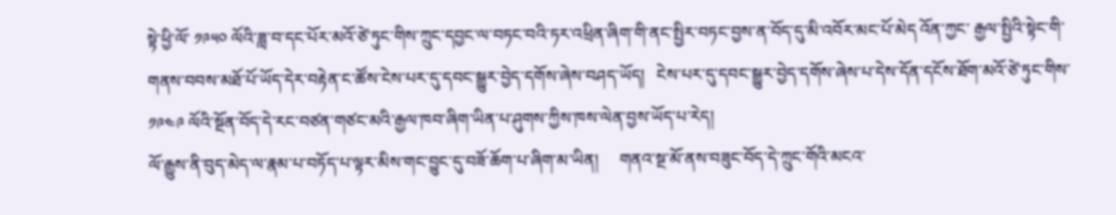སྟེ་ཕྱི་ལོ་ ༡༩༥༠ ལོའི་ཟླ་བ་དང་པོར་མའོ་ཙེ་ཏུང་གིས་ཀྲུང་དབྱང་ལ་བཏང་བའི་ཏར་འཕྲིན་ཞིག་གི་ནང་སྤྱིར་བཏང་བྱས་ན་བོད་དུ་མི་འབོར་མང་པོ་མེད འོན་ཀྱང་ རྒྱལ་སྤྱིའི་སྟེང་གི་གནས་བབས་མཐོ་པོ་ཡོད་དེར་བརྟེན་ང་ཚོས་ངེས་པར་དུ་དབང་སྒྱུར་བྱེད་དགོས་ཞེས་བཤད་ཡོད།   ངེས་པར་དུ་དབང་སྒྱུར་བྱེད་དགོས་ཞེས་པ་དེས་དོན་དངོས་ཐོག་མའོ་ཙེ་ཏུང་གིས་ ༡༩༤༩ ལོའི་སྔོན་བོད་དེ་རང་བཙན་གཙང་མའི་རྒྱལ་ཁབ་ཞིག་ཡིན་པ་ཤུགས་ཀྱིས་ཁས་ལེན་བྱས་ཡོད་པ་རེད།
ལོ་རྒྱུས་ནི་བུད་མེད་ལ་རྣམ་པ་བཏོད་པ་ལྟར་མིས་གང་བྱུང་དུ་བཟོ་ཆོག་པ་ཞིག་མ་ཡིན།     གནའ་སྔ་མོ་ནས་བཟུང་བོད་དེ་ཀྲུང་གོའི་མངའ་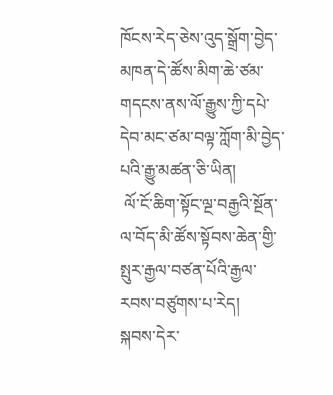ཁོངས་རེད་ཅེས་འུད་སྒྲོག་བྱེད་མཁན་དེ་ཚོས་མིག་ཆེ་ཙམ་གདངས་ནས་ལོ་རྒྱུས་ཀྱི་དཔེ་དེབ་མང་ཙམ་བལྟ་ཀློག་མི་བྱེད་པའི་རྒྱུ་མཚན་ཅི་ཡིན།
 ལོ་ངོ་ཆིག་སྟོང་ལྔ་བརྒྱའི་སྔོན་ལ་བོད་མི་ཚོས་སྟོབས་ཆེན་གྱི་སྤུར་རྒྱལ་བཙན་པོའི་རྒྱལ་རབས་བཙུགས་པ་རེད།    སྐབས་དེར་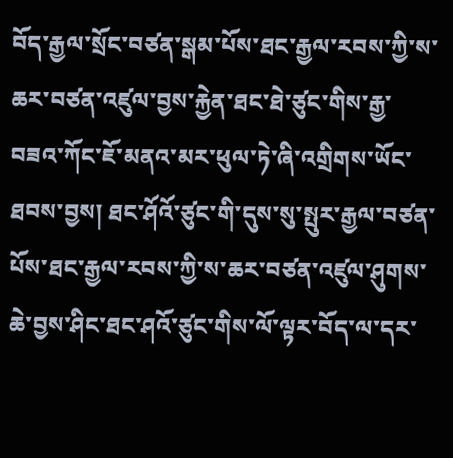བོད་རྒྱལ་སྲོང་བཙན་སྒམ་པོས་ཐང་རྒྱལ་རབས་ཀྱི་ས་ཆར་བཙན་འཛུལ་བྱས་རྐྱེན་ཐང་ཐེ་ཙུང་གིས་རྒྱ་བཟའ་ཀོང་ཇོ་མནའ་མར་ཕུལ་ཏེ་ཞི་འགྲིགས་ཡོང་ཐབས་བྱས། ཐང་ཤོའོ་ཙུང་གི་དུས་སུ་སྤུར་རྒྱལ་བཙན་པོས་ཐང་རྒྱལ་རབས་ཀྱི་ས་ཆར་བཙན་འཛུལ་ཤུགས་ཆེ་བྱས་ཤིང་ཐང་ཤའོ་ཙུང་གིས་ལོ་ལྟར་བོད་ལ་དར་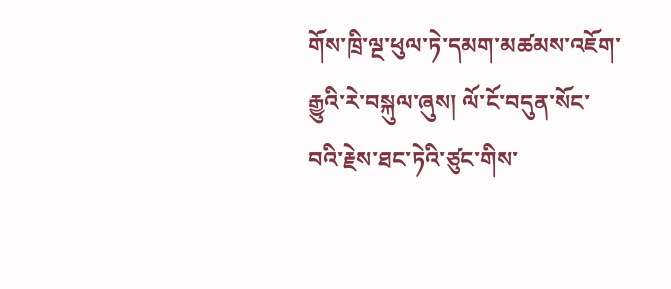གོས་ཁྲི་ལྔ་ཕུལ་ཏེ་དམག་མཚམས་འཇོག་རྒྱུའི་རེ་བསྐུལ་ཞུས། ལོ་ངོ་བདུན་སོང་བའི་རྗེས་ཐང་ཏེའི་ཙུང་གིས་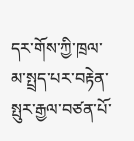དར་གོས་ཀྱི་ཁྲལ་མ་སྤྲད་པར་བརྟེན་སྤུར་རྒྱལ་བཙན་པོ་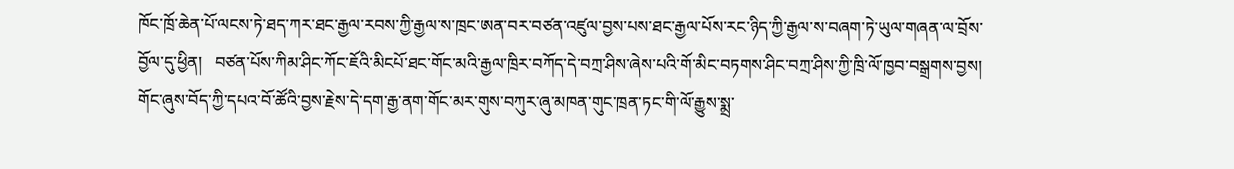ཁོང་ཁྲོ་ཆེན་པོ་ལངས་ཏེ་ཐད་ཀར་ཐང་རྒྱལ་རབས་ཀྱི་རྒྱལ་ས་ཁྲང་ཨན་བར་བཙན་འཛུལ་བྱས་པས་ཐང་རྒྱལ་པོས་རང་ཉིད་ཀྱི་རྒྱལ་ས་བཞག་ཏེ་ཡུལ་གཞན་ལ་བྲོས་བྱོལ་དུ་ཕྱིན།   བཙན་པོས་ཀིམ་ཤིང་ཀོང་ཇོའི་མིངཔོ་ཐང་གོང་མའི་རྒྱལ་ཁྲིར་བཀོད་དེ་བཀྲ་ཤིས་ཞེས་པའི་གོ་མིང་བཏགས་ཤིང་བཀྲ་ཤིས་ཀྱི་ཁྲི་ལོ་ཁྱབ་བསྒྲགས་བྱས།   གོང་ཞུས་བོད་ཀྱི་དཔའ་བོ་ཚོའི་བྱས་རྗེས་དེ་དག་རྒྱ་ནག་གོང་མར་གུས་བཀུར་ཞུ་མཁན་གུང་ཁྲན་ཏང་གི་ལོ་རྒྱུས་སྨྲ་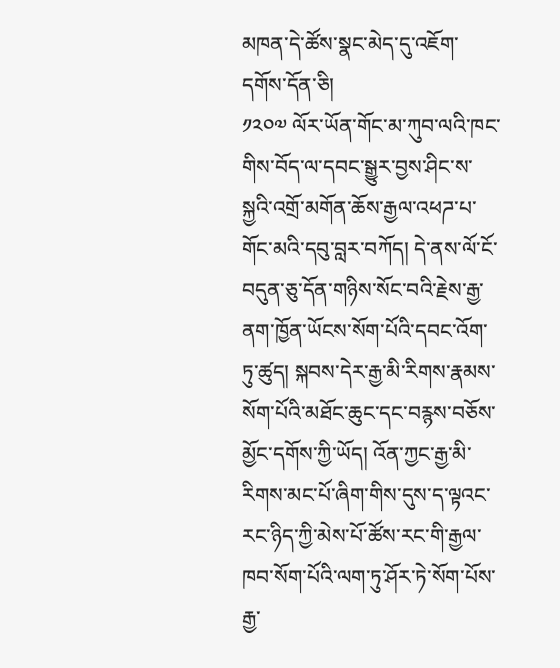མཁན་དེ་ཚོས་སྣང་མེད་དུ་འཇོག་དགོས་དོན་ཅི།
༡༢༠༧ ལོར་ཡོན་གོང་མ་ཀུབ་ལའི་ཁང་གིས་བོད་ལ་དབང་སྒྱུར་བྱས་ཤིང་ས་སྐྱའི་འགྲོ་མགོན་ཆོས་རྒྱལ་འཕཌ་པ་གོང་མའི་དབུ་བླར་བཀོད། དེ་ནས་ལོ་ངོ་བདུན་ཅུ་དོན་གཉིས་སོང་བའི་རྗེས་རྒྱ་ནག་ཁྱོན་ཡོངས་སོག་པོའི་དབང་འོག་ཏུ་ཚུད། སྐབས་དེར་རྒྱ་མི་རིགས་རྣམས་སོག་པོའི་མཐོང་ཆུང་དང་བརྙས་བཅོས་མྱོང་དགོས་ཀྱི་ཡོད། འོན་ཀྱང་རྒྱ་མི་རིགས་མང་པོ་ཞིག་གིས་དུས་ད་ལྟའང་རང་ཉིད་ཀྱི་མེས་པོ་ཚོས་རང་གི་རྒྱལ་ཁབ་སོག་པོའི་ལག་ཏུ་ཤོར་ཏེ་སོག་པོས་རྒྱ་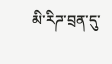མི་རིཌ་བྲན་དུ་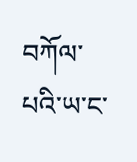བཀོལ་པའི་ཡ་ང་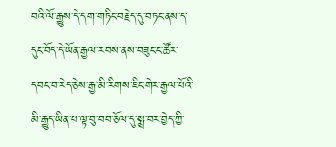བའི་ལོ་རྒྱུས་དེ་དག་གཏིང་བརྗེད་དུ་བཏང་ནས་ད་དུང་བོད་དེ་ཡོན་རྒྱལ་རབས་ནས་བཟུང་ང་ཚོར་དབང་བ་རེད་ཅེས་རྒྱ་མི་རིགས་ཇིང་གེར་རྒྱལ་པོའི་མི་རྒྱུད་ཡིན་པ་ལྟ་བུ་བབ་ཅོལ་དུ་སྨྲ་བར་བྱེད་ཀྱི་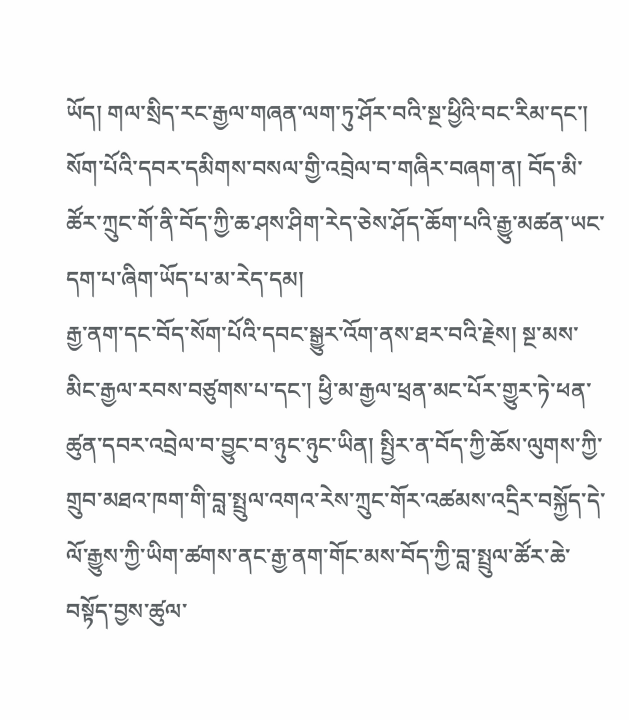ཡོད། གལ་སྲིད་རང་རྒྱལ་གཞན་ལག་ཏུ་ཤོར་བའི་སྔ་ཕྱིའི་བང་རིམ་དང་།   སོག་པོའི་དབར་དམིགས་བསལ་གྱི་འབྲེལ་བ་གཞིར་བཞག་ན། བོད་མི་ཚོར་ཀྲུང་གོ་ནི་བོད་ཀྱི་ཆ་ཤས་ཤིག་རེད་ཅེས་ཤོད་ཆོག་པའི་རྒྱུ་མཚན་ཡང་དག་པ་ཞིག་ཡོད་པ་མ་རེད་དམ།
རྒྱ་ནག་དང་བོད་སོག་པོའི་དབང་སྒྱུར་འོག་ནས་ཐར་བའི་རྗེས། སྔ་མས་མིང་རྒྱལ་རབས་བཙུགས་པ་དང་། ཕྱི་མ་རྒྱལ་ཕྲན་མང་པོར་གྱུར་ཏེ་ཕན་ཚུན་དབར་འབྲེལ་བ་བྱུང་བ་ཉུང་ཉུང་ཡིན། སྤྱིར་ན་བོད་ཀྱི་ཆོས་ལུགས་ཀྱི་གྲུབ་མཐའ་ཁག་གི་བླ་སྤྲུལ་འགའ་རེས་ཀྲུང་གོར་འཚམས་འདྲིར་བསྐྱོད་དེ་ལོ་རྒྱུས་ཀྱི་ཡིག་ཚགས་ནང་རྒྱ་ནག་གོང་མས་བོད་ཀྱི་བླ་སྤྲུལ་ཚོར་ཆེ་བསྟོད་བྱས་ཚུལ་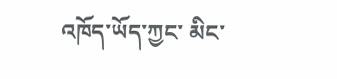འཁོད་ཡོད་ཀྱང་ མིང་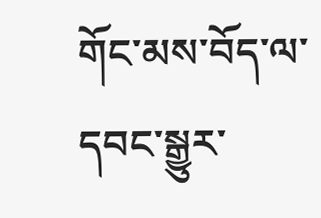གོང་མས་བོད་ལ་དབང་སྒྱུར་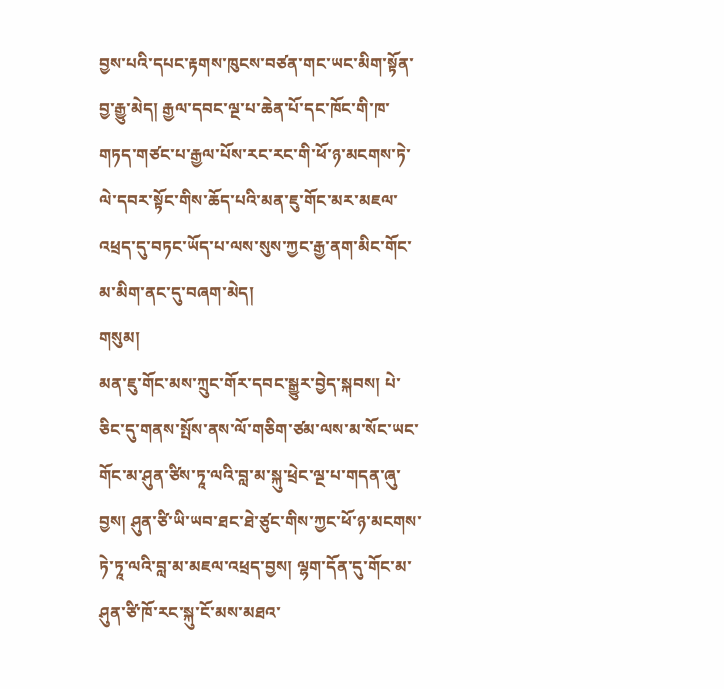བྱས་པའི་དཔང་རྟགས་ཁུངས་བཙན་གང་ཡང་མིག་སྟོན་བྱ་རྒྱུ་མེད། རྒྱལ་དབང་ལྔ་པ་ཆེན་པོ་དང་ཁོང་གི་ཁ་གཏད་གཙང་པ་རྒྱལ་པོས་རང་རང་གི་ཕོ་ཉ་མངགས་ཏེ་ལེ་དབར་སྟོང་གིས་ཆོད་པའི་མན་ཇུ་གོང་མར་མཇལ་འཕྲད་དུ་བཏང་ཡོད་པ་ལས་སུས་ཀྱང་རྒྱ་ནག་མིང་གོང་མ་མིག་ནང་དུ་བཞག་མེད།
གསུམ།
མན་ཇུ་གོང་མས་ཀྲུང་གོར་དབང་སྒྱུར་བྱེད་སྐབས། པེ་ཅིང་དུ་གནས་སྤོས་ནས་ལོ་གཅིག་ཙམ་ལས་མ་སོང་ཡང་གོང་མ་ཤུན་ཙིས་ཏཱ་ལའི་བླ་མ་སྐུ་ཕྲེང་ལྔ་པ་གདན་ཞུ་བྱས། ཤུན་ཙི་ཡི་ཡབ་ཐང་ཐེ་ཙུང་གིས་ཀྱང་ཕོ་ཉ་མངགས་ཏེ་ཏཱ་ལའི་བླ་མ་མཇལ་འཕྲད་བྱས། ལྷག་དོན་དུ་གོང་མ་ཤུན་ཙི་ཁོ་རང་སྐུ་ངོ་མས་མཐའ་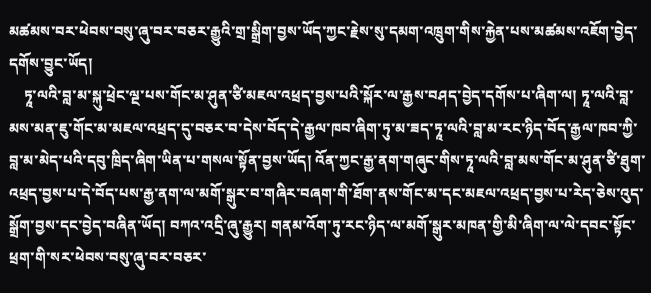མཚམས་བར་ཕེབས་བསུ་ཞུ་བར་བཅར་རྒྱུའི་གྲ་སྒྲིག་བྱས་ཡོད་ཀྱང་རྗེས་སུ་དམག་འཁྲུག་གིས་རྐྱེན་པས་མཚམས་འཇོག་བྱེད་དགོས་བྱུང་ཡོད།
    ཏཱ་ལའི་བླ་མ་སྐུ་ཕྲེང་ལྔ་པས་གོང་མ་ཤུན་ཙི་མཇལ་འཕྲད་བྱས་པའི་སྐོར་ལ་རྒྱས་བཤད་བྱེད་དགོས་པ་ཞིག་ལ། ཏཱ་ལའི་བླ་མས་མན་ཇུ་གོང་མ་མཇལ་འཕྲད་དུ་བཅར་བ་དེས་བོད་དེ་རྒྱལ་ཁབ་ཞིག་ཏུ་མ་ཟད་ཏཱ་ལའི་བླ་མ་རང་ཉིད་བོད་རྒྱལ་ཁབ་ཀྱི་བླ་མ་མེད་པའི་དབུ་ཁྲིད་ཞིག་ཡིན་པ་གསལ་སྟོན་བྱས་ཡོད། འོན་ཀྱང་རྒྱ་ནག་གཞུང་གིས་ཏཱ་ལའི་བླ་མས་གོང་མ་ཤུན་ཙི་ཐུག་འཕྲད་བྱས་པ་དེ་བོད་པས་རྒྱ་ནག་ལ་མགོ་སྒུར་བ་གཞིར་བཞག་གི་ཐོག་ནས་གོང་མ་དང་མཇལ་འཕྲད་བྱས་པ་རེད་ཅེས་འུད་སྒྲོག་བྱས་དང་བྱེད་བཞིན་ཡོད། བཀའ་འདྲི་ཞུ་རྒྱུར། གནམ་འོག་ཏུ་རང་ཉིད་ལ་མགོ་སྒུར་མཁན་གྱི་མི་ཞིག་ལ་ལེ་དབང་སྟོང་ཕྲག་གི་སར་ཕེབས་བསུ་ཞུ་བར་བཅར་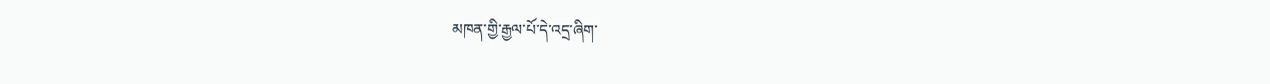མཁན་གྱི་རྒྱལ་པོ་དེ་འདྲ་ཞིག་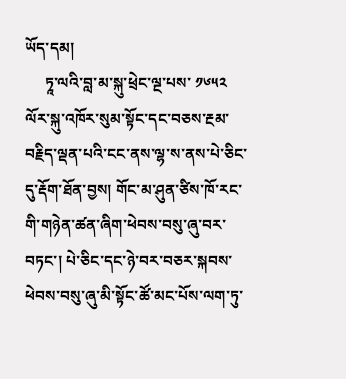ཡོད་དམ།
     ཏཱ་ལའི་བླ་མ་སྐུ་ཕྲེང་ལྔ་པས་ ༡༦༥༢ ལོར་སྐུ་འཁོར་སུམ་སྟོང་དང་བཅས་རྔམ་བརྗིད་ལྡན་པའི་ངང་ནས་ལྷ་ས་ནས་པེ་ཅིང་དུ་རྡོག་ཐོན་བྱས། གོང་མ་ཤུན་ཙིས་ཁོ་རང་གི་གཉེན་ཚན་ཞིག་ཕེབས་བསུ་ཞུ་བར་བཏང་། པེ་ཅིང་དང་ཉེ་བར་བཅར་སྐབས་ཕེབས་བསུ་ཞུ་མི་སྟོང་ཚོ་མང་པོས་ལག་ཏུ་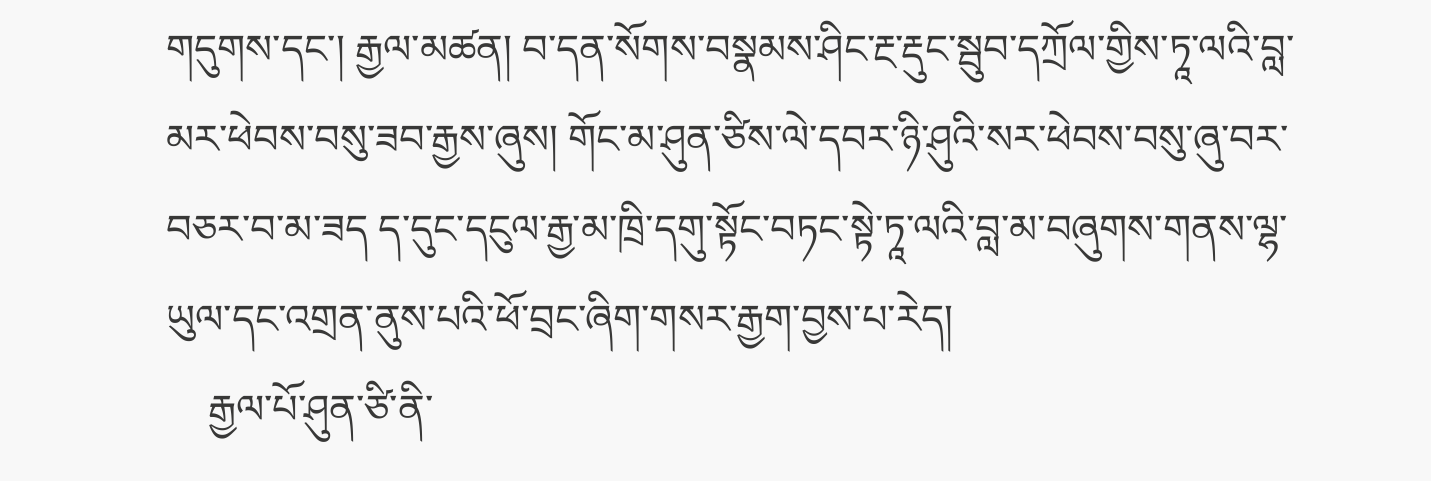གདུགས་དང་། རྒྱལ་མཚན། བ་དན་སོགས་བསྣམས་ཤིང་རྔ་རྡུང་སྦུབ་དཀྲོལ་གྱིས་ཏཱ་ལའི་བླ་མར་ཕེབས་བསུ་ཟབ་རྒྱས་ཞུས། གོང་མ་ཤུན་ཙིས་ལེ་དབར་ཉི་ཤུའི་སར་ཕེབས་བསུ་ཞུ་བར་བཅར་བ་མ་ཟད ད་དུང་དངུལ་རྒྱ་མ་ཁྲི་དགུ་སྟོང་བཏང་སྟེ་ཏཱ་ལའི་བླ་མ་བཞུགས་གནས་ལྷ་ཡུལ་དང་འགྲན་ནུས་པའི་ཕོ་བྲང་ཞིག་གསར་རྒྱག་བྱས་པ་རེད།
    རྒྱལ་པོ་ཤུན་ཙི་ནི་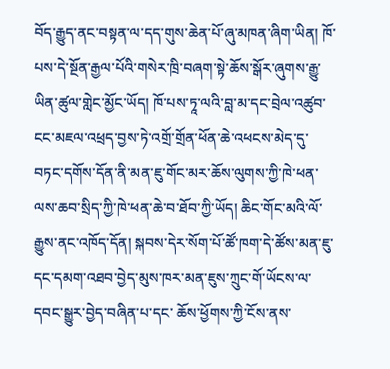བོད་རྒྱུད་ནང་བསྟན་ལ་དད་གུས་ཆེན་པོ་ཞུ་མཁན་ཞིག་ཡིན། ཁོ་པས་དེ་སྔོན་རྒྱལ་པོའི་གསེར་ཁྲི་བཞག་སྟེ་ཆོས་སྒོར་ཞུགས་རྒྱུ་ཡིན་ཚུལ་གླེང་མྱོང་ཡོད། ཁོ་པས་ཏཱ་ལའི་བླ་མ་དང་བྲེལ་འཚུབ་ངང་མཇལ་འཕྲད་བྱས་ཏེ་འགྲོ་གྲོན་ཕོན་ཆེ་འཕངས་མེད་དུ་བཏང་དགོས་དོན་ནི་མན་ཇུ་གོང་མར་ཆོས་ལུགས་ཀྱི་ཁེ་ཕན་ལས་ཆབ་སྲིད་ཀྱི་ཁེ་ཕན་ཆེ་བ་ཐོབ་ཀྱི་ཡོད། ཆིང་གོང་མའི་ལོ་རྒྱུས་ནང་འཁོད་དོན། སྐབས་དེར་སོག་པོ་ཚོ་ཁག་དེ་ཚོས་མན་ཇུ་དང་དམག་འཐབ་བྱེད་མུས་ཁར་མན་ཇུས་ཀྲུང་གོ་ཡོངས་ལ་དབང་སྒྱུར་བྱེད་བཞིན་པ་དང་ ཆོས་ཕྱོགས་ཀྱི་ངོས་ནས་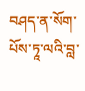བཤད་ན་སོག་པོས་ཏཱ་ལའི་བླ་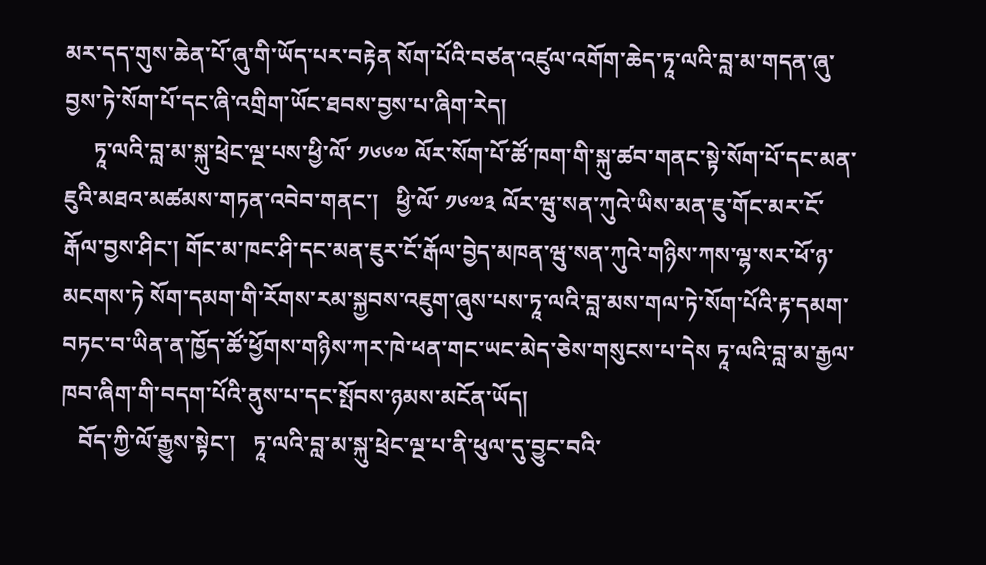མར་དད་གུས་ཆེན་པོ་ཞུ་གི་ཡོད་པར་བརྟེན སོག་པོའི་བཙན་འཛུལ་འགོག་ཆེད་ཏཱ་ལའི་བླ་མ་གདན་ཞུ་བྱས་ཏེ་སོག་པོ་དང་ཞི་འགྲིག་ཡོང་ཐབས་བྱས་པ་ཞིག་རེད།
     ཏཱ་ལའི་བླ་མ་སྐུ་ཕྲེང་ལྔ་པས་ཕྱི་ལོ་ ༡༦༦༧ ལོར་སོག་པོ་ཚོ་ཁག་གི་སྐུ་ཚབ་གནང་སྟེ་སོག་པོ་དང་མན་ཇུའི་མཐའ་མཚམས་གཏན་འབེབ་གནང་།   ཕྱི་ལོ་ ༡༦༧༣ ལོར་ཝུ་སན་ཀུའེ་ཡིས་མན་ཇུ་གོང་མར་ངོ་རྒོལ་བྱས་ཤིང་། གོང་མ་ཁང་ཤི་དང་མན་ཇུར་ངོ་རྒོལ་བྱེད་མཁན་ཝུ་སན་ཀུའེ་གཉིས་ཀས་ལྷ་སར་ཕོ་ཉ་མངགས་ཏེ སོག་དམག་གི་རོགས་རམ་སྐྱབས་འཇུག་ཞུས་པས་ཏཱ་ལའི་བླ་མས་གལ་ཏེ་སོག་པོའི་རྟ་དམག་བཏང་བ་ཡིན་ན་ཁྱོད་ཚོ་ཕྱོགས་གཉིས་ཀར་ཁེ་ཕན་གང་ཡང་མེད་ཅེས་གསུངས་པ་དེས ཏཱ་ལའི་བླ་མ་རྒྱལ་ཁབ་ཞིག་གི་བདག་པོའི་ནུས་པ་དང་སྤོབས་ཉམས་མངོན་ཡོད།
   བོད་ཀྱི་ལོ་རྒྱུས་སྟེང་།   ཏཱ་ལའི་བླ་མ་སྐུ་ཕྲེང་ལྔ་པ་ནི་ཕུལ་དུ་བྱུང་བའི་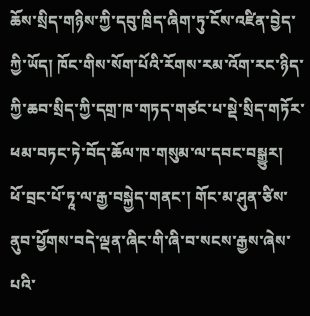ཆོས་སྲིད་གཉིས་ཀྱི་དབུ་ཁྲིད་ཞིག་ཏུ་ངོས་འཛིན་བྱེད་ཀྱི་ཡོད། ཁོང་གིས་སོག་པོའི་རོགས་རམ་འོག་རང་ཉིད་ཀྱི་ཆབ་སྲིད་ཀྱི་དགྲ་ཁ་གཏད་གཙང་པ་སྡེ་སྲིད་གཏོར་ཕམ་བཏང་ཏེ་བོད་ཆོལ་ཁ་གསུམ་ལ་དབང་བསྒྱུར།    ཕོ་བྲང་པོ་ཏཱ་ལ་རྒྱ་བསྐྱེད་གནང་། གོང་མ་ཤུན་ཙིས་ནུབ་ཕྱོགས་བདེ་ལྡན་ཞིང་གི་ཞི་བ་སངས་རྒྱས་ཞེས་པའི་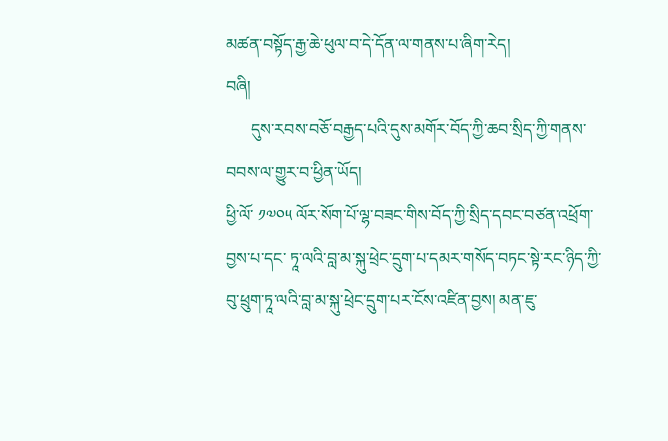མཚན་བསྟོད་རྒྱ་ཆེ་ཕུལ་བ་དེ་དོན་ལ་གནས་པ་ཞིག་རེད།
བཞི།
      དུས་རབས་བཅོ་བརྒྱད་པའི་དུས་མགོར་བོད་ཀྱི་ཆབ་སྲིད་ཀྱི་གནས་བབས་ལ་གྱུར་བ་ཕྱིན་ཡོད།
ཕྱི་ལོ་ ༡༧༠༥ ལོར་སོག་པོ་ལྷ་བཟང་གིས་བོད་ཀྱི་སྲིད་དབང་བཙན་འཕྲོག་བྱས་པ་དང་ ཏཱ་ལའི་བླ་མ་སྐུ་ཕྲེང་དྲུག་པ་དམར་གསོད་བཏང་སྟེ་རང་ཉིད་ཀྱི་བུ་ཕྲུག་ཏཱ་ལའི་བླ་མ་སྐུ་ཕྲེང་དྲུག་པར་ངོས་འཛིན་བྱས། མན་ཇུ་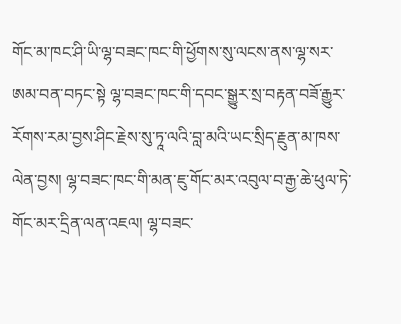གོང་མ་ཁང་ཤི་ཡི་ལྷ་བཟང་ཁང་གི་ཕྱོགས་སུ་ལངས་ནས་ལྷ་སར་ཨམ་བན་བཏང་སྟེ ལྷ་བཟང་ཁང་གི་དབང་སྒྱུར་སྲ་བརྟན་བཟོ་རྒྱུར་རོགས་རམ་བྱས་ཤིང་རྗེས་སུ་ཏཱ་ལའི་བླ་མའི་ཡང་སྲིད་རྗུན་མ་ཁས་ལེན་བྱས། ལྷ་བཟང་ཁང་གི་མན་ཇུ་གོང་མར་འབུལ་བ་རྒྱ་ཆེ་ཕུལ་ཏེ་གོང་མར་དྲིན་ལན་འཇལ། ལྷ་བཟང་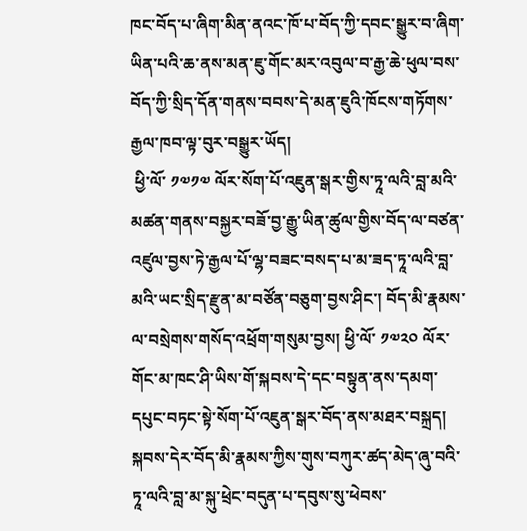ཁང་བོད་པ་ཞིག་མིན་ནའང་ཁོ་པ་བོད་ཀྱི་དབང་སྒྱུར་བ་ཞིག་ཡིན་པའི་ཆ་ནས་མན་ཇུ་གོང་མར་འབུལ་བ་རྒྱ་ཆེ་ཕུལ་བས་བོད་ཀྱི་སྲིད་དོན་གནས་བབས་དེ་མན་ཇུའི་ཁོངས་གཏོགས་རྒྱལ་ཁབ་ལྟ་བུར་བསྒྱུར་ཡོད།
 ཕྱི་ལོ་ ༡༧༡༧ ལོར་སོག་པོ་འཇུན་སྒར་གྱིས་ཏཱ་ལའི་བླ་མའི་མཚན་གནས་བསྐྱར་བཟོ་བྱ་རྒྱུ་ཡིན་ཚུལ་གྱིས་བོད་ལ་བཙན་འཛུལ་བྱས་ཏེ་རྒྱལ་པོ་ལྷ་བཟང་བསད་པ་མ་ཟད་ཏཱ་ལའི་བླ་མའི་ཡང་སྲིད་རྫུན་མ་བཙོན་བཅུག་བྱས་ཤིང་། བོད་མི་རྣམས་ལ་བསྲེགས་གསོད་འཕྲོག་གསུམ་བྱས། ཕྱི་ལོ་ ༡༧༢༠ ལོར་གོང་མ་ཁང་ཤི་ཡིས་གོ་སྐབས་དེ་དང་བསྟུན་ནས་དམག་དཔུང་བཏང་སྟེ་སོག་པོ་འཇུན་སྒར་བོད་ནས་མཐར་བསྐྲད། སྐབས་དེར་བོད་མི་རྣམས་ཀྱིས་གུས་བཀུར་ཚད་མེད་ཞུ་བའི་ཏཱ་ལའི་བླ་མ་སྐུ་ཕྲེང་བདུན་པ་དབུས་སུ་ཕེབས་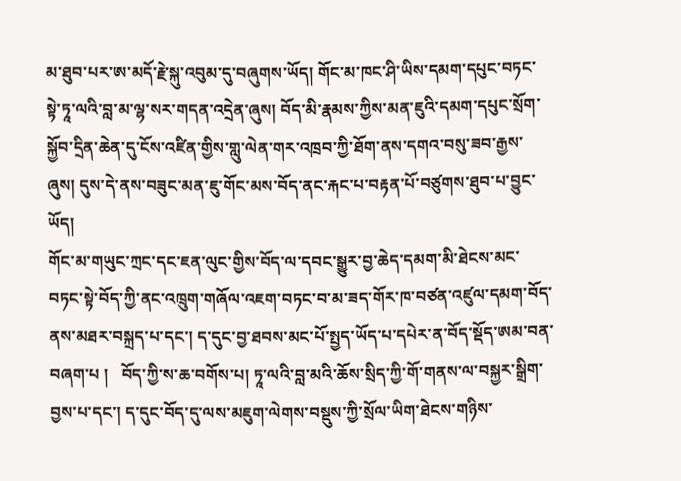མ་ཐུབ་པར་ཨ་མདོ་རྗེ་སྐུ་འབུམ་དུ་བཞུགས་ཡོད། གོང་མ་ཁང་ཤི་ཡིས་དམག་དཔུང་བཏང་སྟེ་ཏཱ་ལའི་བླ་མ་ལྷ་སར་གདན་འདྲེན་ཞུས། བོད་མི་རྣམས་ཀྱིས་མན་ཇུའི་དམག་དཔུང་སྲོག་སྐྱོབ་དྲིན་ཆེན་དུ་ངོས་འཛིན་གྱིས་གླུ་ལེན་གར་འཁྲབ་ཀྱི་ཐོག་ནས་དགའ་བསུ་ཟབ་རྒྱས་ཞུས། དུས་དེ་ནས་བཟུང་མན་ཇུ་གོང་མས་བོད་ནང་རྐང་པ་བརྟན་པོ་བཙུགས་ཐུབ་པ་བྱུང་ཡོད།
གོང་མ་གཡུང་ཀྲང་དང་ཇན་ལུང་གྱིས་བོད་ལ་དབང་སྒྱུར་བྱ་ཆེད་དམག་མི་ཐེངས་མང་བཏང་སྟེ་བོད་ཀྱི་ནང་འཁྲུག་གཞོལ་འཇག་བཏང་བ་མ་ཟད་གོར་ཁ་བཙན་འཛུལ་དམག་བོད་ནས་མཐར་བསྐྲད་པ་དང་། ད་དུང་བྱ་ཐབས་མང་པོ་སྤྱད་ཡོད་པ་དཔེར་ན་བོད་སྡོད་ཨམ་བན་བཞག་པ །   བོད་ཀྱི་ས་ཆ་བགོས་པ། ཏཱ་ལའི་བླ་མའི་ཆོས་སྲིད་ཀྱི་གོ་གནས་ལ་བསྐྱར་སྒྲིག་བྱས་པ་དང་། ད་དུང་བོད་དུ་ལས་མཇུག་ལེགས་བསྡུས་ཀྱི་སྲོལ་ཡིག་ཐེངས་གཉིས་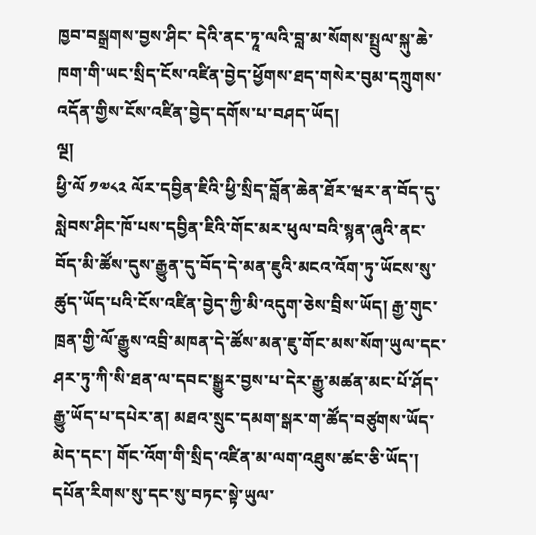ཁྱབ་བསྒྲགས་བྱས་ཤིང་ དེའི་ནང་ཏཱ་ལའི་བླ་མ་སོགས་སྤྲུལ་སྐུ་ཆེ་ཁག་གི་ཡང་སྲིད་ངོས་འཛིན་བྱེད་ཕྱོགས་ཐད་གསེར་བུམ་དཀྲུགས་འདོན་གྱིས་ངོས་འཛིན་བྱེད་དགོས་པ་བཤད་ཡོད།
ལྔ།
ཕྱི་ལོ ༡༧༨༢ ལོར་དབྱིན་ཇིའི་ཕྱི་སྲིད་བློན་ཆེན་ཐོར་ཝར་ན་བོད་དུ་སླེབས་ཤིང་ཁོ་པས་དབྱིན་ཇིའི་གོང་མར་ཕུལ་བའི་སྙན་ཞུའི་ནང་བོད་མི་ཚོས་དུས་རྒྱུན་དུ་བོད་དེ་མན་ཇུའི་མངའ་འོག་ཏུ་ཡོངས་སུ་ཚུད་ཡོད་པའི་ངོས་འཛིན་བྱེད་ཀྱི་མི་འདུག་ཅེས་བྲིས་ཡོད། རྒྱ་གུང་ཁྲན་གྱི་ལོ་རྒྱུས་འབྲི་མཁན་དེ་ཚོས་མན་ཇུ་གོང་མས་སོག་ཡུལ་དང་ཤར་ཏུ་ཀི་སི་ཐན་ལ་དབང་སྒྱུར་བྱས་པ་དེར་རྒྱུ་མཚན་མང་པོ་ཤོད་རྒྱུ་ཡོད་པ་དཔེར་ན། མཐའ་སྲུང་དམག་སྒར་ག་ཚོད་བཙུགས་ཡོད་མེད་དང་། གོང་འོག་གི་སྲིད་འཛིན་མ་ལག་འཐུས་ཚང་ཅི་ཡོད་། དཔོན་རིགས་སུ་དང་སུ་བཏང་སྟེ་ཡུལ་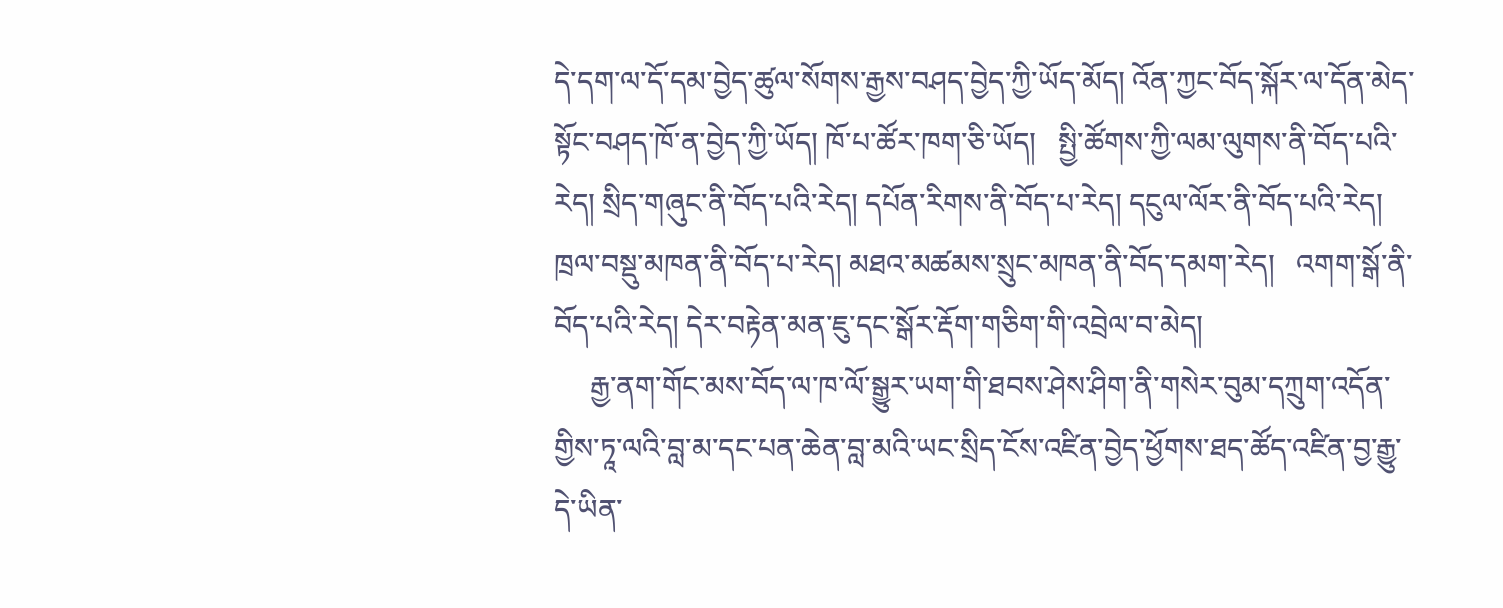དེ་དག་ལ་དོ་དམ་བྱེད་ཚུལ་སོགས་རྒྱས་བཤད་བྱེད་ཀྱི་ཡོད་མོད། འོན་ཀྱང་བོད་སྐོར་ལ་དོན་མེད་སྟོང་བཤད་ཁོ་ན་བྱེད་ཀྱི་ཡོད། ཁོ་པ་ཚོར་ཁག་ཅི་ཡོད།   སྤྱི་ཚོགས་ཀྱི་ལམ་ལུགས་ནི་བོད་པའི་རེད། སྲིད་གཞུང་ནི་བོད་པའི་རེད། དཔོན་རིགས་ནི་བོད་པ་རེད། དངུལ་ལོར་ནི་བོད་པའི་རེད། ཁྲལ་བསྡུ་མཁན་ནི་བོད་པ་རེད། མཐའ་མཚམས་སྲུང་མཁན་ནི་བོད་དམག་རེད།   འགག་སྒོ་ནི་བོད་པའི་རེད། དེར་བརྟེན་མན་ཇུ་དང་སྒོར་རྡོག་གཅིག་གི་འབྲེལ་བ་མེད།
     རྒྱ་ནག་གོང་མས་བོད་ལ་ཁ་ལོ་སྒྱུར་ཡག་གི་ཐབས་ཤེས་ཤིག་ནི་གསེར་བུམ་དཀྲུག་འདོན་གྱིས་ཏཱ་ལའི་བླ་མ་དང་པན་ཆེན་བླ་མའི་ཡང་སྲིད་ངོས་འཛིན་བྱེད་ཕྱོགས་ཐད་ཚོད་འཛིན་བྱ་རྒྱུ་དེ་ཡིན་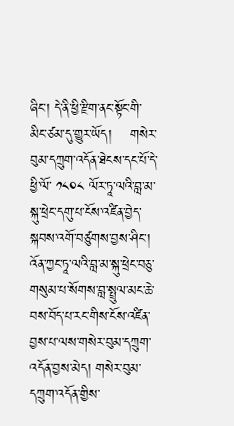ཞིང་། དེ་ནི་ཕྱི་རྫིག་ནང་སྟོང་གི་མིང་ཙམ་དུ་གྱུར་ཡོད།    གསེར་བུམ་དཀྲུག་འདོན་ཐེངས་དང་པོ་དེ་ཕྱི་ལོ་ ༡༨༠༨ ལོར་ཏཱ་ལའི་བླ་མ་སྐུ་ཕྲེང་དགུ་པ་ངོས་འཛིན་བྱེད་སྐབས་འགོ་བཙུགས་བྱས་ཤིང་། འོན་ཀྱང་ཏཱ་ལའི་བླ་མ་སྐུ་ཕྲེང་བཅུ་གསུམ་པ་སོགས་བླ་སྤྲུལ་མང་ཆེ་བས་བོད་པ་རང་གིས་ངོས་འཛིན་བྱས་པ་ལས་གསེར་བུམ་དཀྲུག་འདོན་བྱས་མེད། གསེར་བུམ་དཀྲུག་འདོན་གྱིས་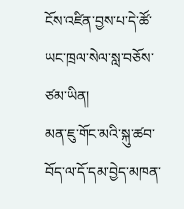ངོས་འཛིན་བྱས་པ་དེ་ཚོ་ཡང་ཁྲལ་སེལ་སླ་བཅོས་ཙམ་ཡིན།
མན་ཇུ་གོང་མའི་སྐུ་ཚབ་བོད་ལ་དོ་དམ་བྱེད་མཁན་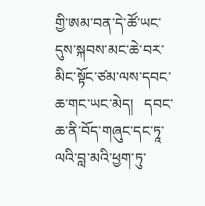གྱི་ཨམ་བན་དེ་ཚོ་ཡང་དུས་སྐབས་མང་ཆེ་བར་མིང་སྟོང་ཙམ་ལས་དབང་ཆ་གང་ཡང་མེད།   དབང་ཆ་ནི་བོད་གཞུང་དང་ཏཱ་ལའི་བླ་མའི་ཕྱག་ཏུ་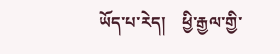ཡོད་པ་རེད།    ཕྱི་རྒྱལ་གྱི་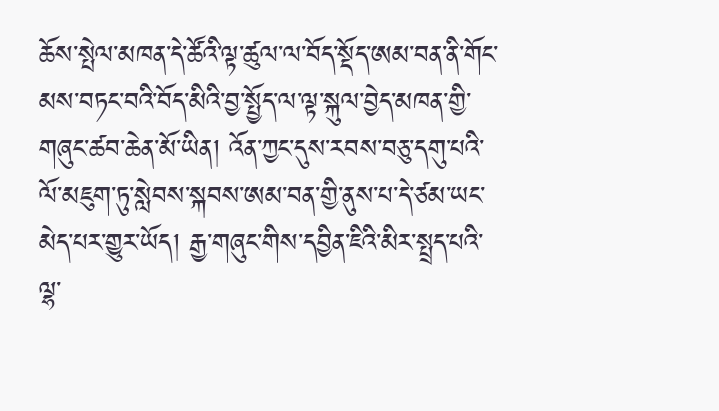ཆོས་སྤེལ་མཁན་དེ་ཚོའི་ལྟ་ཚུལ་ལ་བོད་སྡོད་ཨམ་བན་ནི་གོང་མས་བཏང་བའི་བོད་མིའི་བྱ་སྤྱོད་ལ་ལྟ་སྐུལ་བྱེད་མཁན་གྱི་གཞུང་ཚབ་ཆེན་མོ་ཡིན། འོན་ཀྱང་དུས་རབས་བཅུ་དགུ་པའི་ལོ་མཇུག་ཏུ་སླེབས་སྐབས་ཨམ་བན་གྱི་ནུས་པ་དེ་ཙམ་ཡང་མེད་པར་གྱུར་ཡོད། རྒྱ་གཞུང་གིས་དབྱིན་ཇིའི་མིར་སྤྲད་པའི་ལྷ་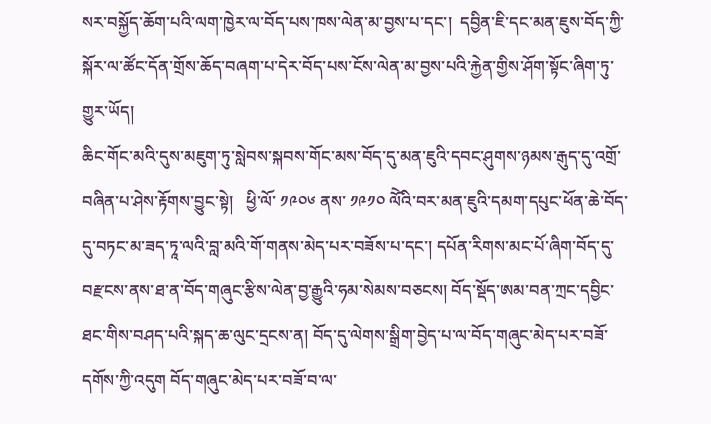སར་བསྐྱོད་ཆོག་པའི་ལག་ཁྱེར་ལ་བོད་པས་ཁས་ལེན་མ་བྱས་པ་དང་།  དབྱིན་ཇི་དང་མན་ཇུས་བོད་ཀྱི་སྐོར་ལ་ཚོང་དོན་གྲོས་ཆོད་བཞག་པ་དེར་བོད་པས་ངོས་ལེན་མ་བྱས་པའི་རྐྱེན་གྱིས་ཤོག་སྟོང་ཞིག་ཏུ་གྱུར་ཡོད།
ཆིང་གོང་མའི་དུས་མཇུག་ཏུ་སླེབས་སྐབས་གོང་མས་བོད་དུ་མན་ཇུའི་དབང་ཤུགས་ཉམས་རྒུད་དུ་འགྲོ་བཞིན་པ་ཤེས་རྟོགས་བྱུང་སྟེ།   ཕྱི་ལོ་ ༡༩༠༦ ནས་ ༡༩༡༠ ལོེའི་བར་མན་ཇུའི་དམག་དཔུང་ཕོན་ཆེ་བོད་དུ་བཏང་མ་ཟད་ཏཱ་ལའི་བླ་མའི་གོ་གནས་མེད་པར་བཟོས་པ་དང་། དཔོན་རིགས་མང་པོ་ཞིག་བོད་དུ་བརྫངས་ནས་ཐ་ན་བོད་གཞུང་རྩིས་ལེན་བྱ་རྒྱུའི་ཧམ་སེམས་བཅངས། བོད་སྡོད་ཨམ་བན་ཀྲང་དབྱིང་ཐང་གིས་བཤད་པའི་སྐད་ཆ་ལུང་དྲངས་ན། བོད་དུ་ལེགས་སྒྲིག་བྱེད་པ་ལ་བོད་གཞུང་མེད་པར་བཟོ་དགོས་ཀྱི་འདུག བོད་གཞུང་མེད་པར་བཟོ་བ་ལ་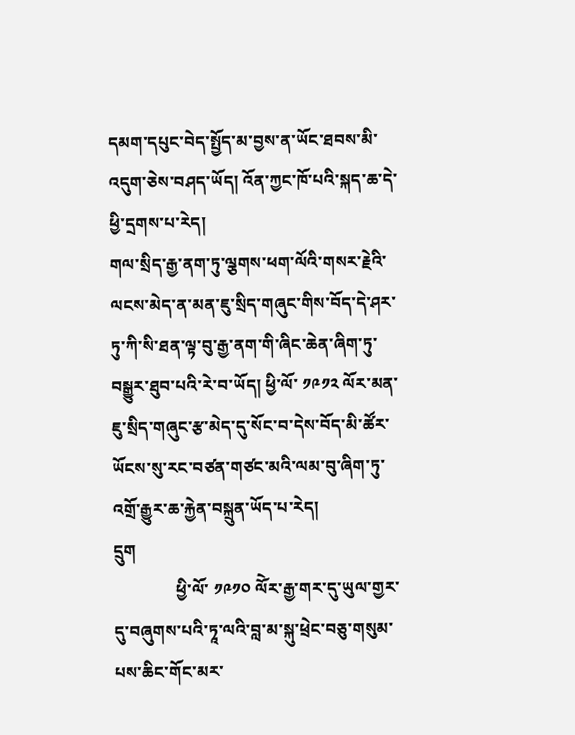དམག་དཔུང་བེད་སྤྱོད་མ་བྱས་ན་ཡོང་ཐབས་མི་འདུག་ཅེས་བཤད་ཡོད། འོན་ཀྱང་ཁོ་པའི་སྐད་ཆ་དེ་ཕྱི་དྲགས་པ་རེད།
གལ་སྲིད་རྒྱ་ནག་ཏུ་ལྕགས་ཕག་ལོའི་གསར་རྗེའི་ལངས་མེད་ན་མན་ཇུ་སྲིད་གཞུང་གིས་བོད་དེ་ཤར་ཏུ་ཀི་སི་ཐན་ལྟ་བུ་རྒྱ་ནག་གི་ཞིང་ཆེན་ཞིག་ཏུ་བསྒྱུར་ཐུབ་པའི་རེ་བ་ཡོད། ཕྱི་ལོ་ ༡༩༡༢ ལོར་མན་ཇུ་སྲིད་གཞུང་རྩ་མེད་དུ་སོང་བ་དེས་བོད་མི་ཚོར་ཡོངས་སུ་རང་བཙན་གཙང་མའི་ལམ་བུ་ཞིག་ཏུ་འགྲོ་རྒྱུར་ཆ་རྐྱེན་བསྐྲུན་ཡོད་པ་རེད།
དྲུག
               ཕྱི་ལོ་ ༡༩༡༠ ལོེར་རྒྱ་གར་དུ་ཡུལ་གྱར་དུ་བཞུགས་པའི་ཏཱ་ལའི་བླ་མ་སྐུ་ཕྲེང་བཅུ་གསུམ་པས་ཆིང་གོང་མར་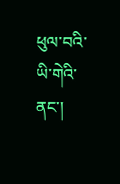ཕུལ་བའི་ཡི་གེའི་ནང་།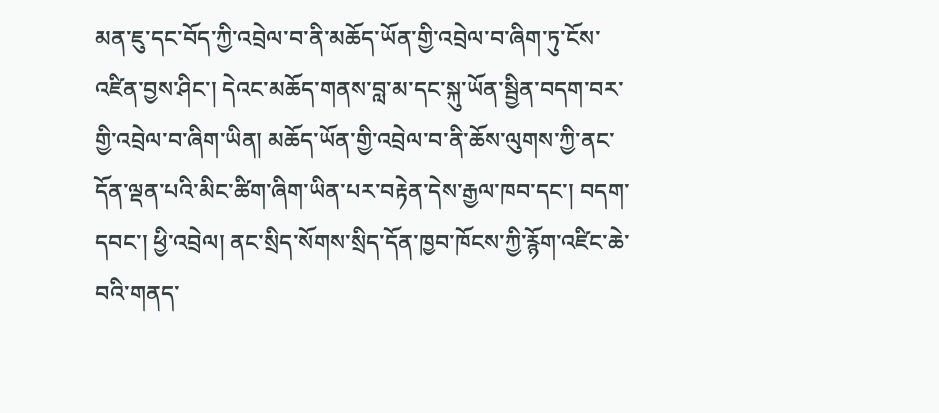མན་ཇུ་དང་བོད་ཀྱི་འབྲེལ་བ་ནི་མཆོད་ཡོན་གྱི་འབྲེལ་བ་ཞིག་ཏུ་ངོས་འཛིན་བྱས་ཤིང་། དེའང་མཆོད་གནས་བླ་མ་དང་སྐུ་ཡོན་སྦྱིན་བདག་བར་གྱི་འབྲེལ་བ་ཞིག་ཡིན། མཆོད་ཡོན་གྱི་འབྲེལ་བ་ནི་ཆོས་ལུགས་ཀྱི་ནང་དོན་ལྡན་པའི་མིང་ཚིག་ཞིག་ཡིན་པར་བརྟེན་དེས་རྒྱལ་ཁབ་དང་། བདག་དབང་། ཕྱི་འབྲེལ། ནང་སྲིད་སོགས་སྲིད་དོན་ཁྱབ་ཁོངས་ཀྱི་རྙོག་འཛིང་ཆེ་བའི་གནད་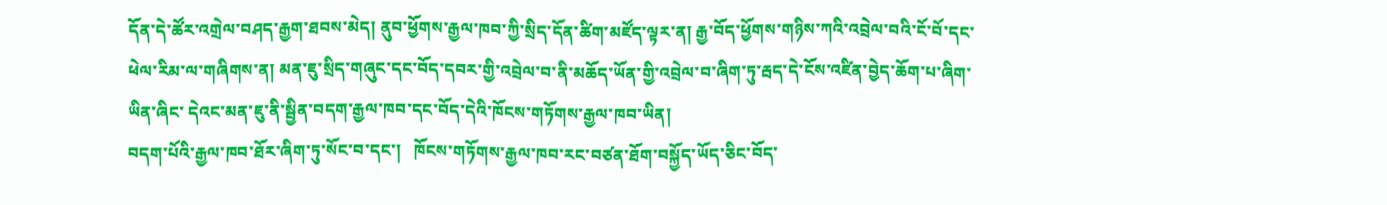དོན་དེ་ཚོར་འགྲེལ་བཤད་རྒྱག་ཐབས་མེད། ནུབ་ཕྱོགས་རྒྱལ་ཁབ་ཀྱི་སྲིད་དོན་ཚིག་མཛོད་ལྟར་ན། རྒྱ་བོད་ཕྱོགས་གཉིས་ཀའི་འབྲེལ་བའི་ངོ་བོ་དང་ཕེལ་རིམ་ལ་གཞིགས་ན། མན་ཇུ་སྲིད་གཞུང་དང་བོད་དབར་གྱི་འབྲེལ་བ་ནི་མཆོད་ཡོན་གྱི་འབྲེལ་བ་ཞིག་ཏུ་རྦད་དེ་ངོས་འཛིན་བྱེད་ཆོག་པ་ཞིག་ཡིན་ཞིང་ དེའང་མན་ཇུ་ནི་སྦྱིན་བདག་རྒྱལ་ཁབ་དང་བོད་དེའི་ཁོངས་གཏོགས་རྒྱལ་ཁབ་ཡིན།
བདག་པོའི་རྒྱལ་ཁབ་ཐོར་ཞིག་ཏུ་སོང་བ་དང་།   ཁོངས་གཏོགས་རྒྱལ་ཁབ་རང་བཙན་ཐོག་བསྐྱོད་ཡོད་ཅིང་བོད་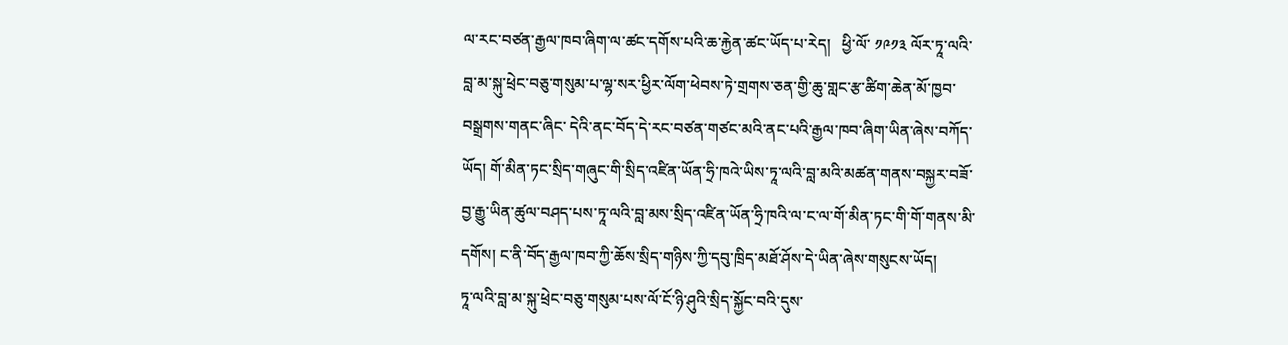ལ་རང་བཙན་རྒྱལ་ཁབ་ཞིག་ལ་ཚང་དགོས་པའི་ཆ་རྐྱེན་ཚང་ཡོད་པ་རེད།   ཕྱི་ལོ་ ༡༩༡༣ ལོར་ཏཱ་ལའི་བླ་མ་སྐུ་ཕྲེང་བཅུ་གསུམ་པ་ལྷ་སར་ཕྱིར་ལོག་ཕེབས་ཏེ་གྲགས་ཅན་གྱི་ཆུ་གླང་རྩ་ཚིག་ཆེན་མོ་ཁྱབ་བསྒྲགས་གནང་ཞིང་ དེའི་ནང་བོད་དེ་རང་བཙན་གཙང་མའི་ནང་པའི་རྒྱལ་ཁབ་ཞིག་ཡིན་ཞེས་བཀོད་ཡོད། གོ་མིན་ཏང་སྲིད་གཞུང་གི་སྲིད་འཛིན་ཡོན་ཧྲི་ཁའེ་ཡིས་ཏཱ་ལའི་བླ་མའི་མཚན་གནས་བསྐྱར་བཟོ་བྱ་རྒྱུ་ཡིན་ཚུལ་བཤད་པས་ཏཱ་ལའི་བླ་མས་སྲིད་འཛིན་ཡོན་ཧྲི་ཁའི་ལ་ང་ལ་གོ་མིན་ཏང་གི་གོ་གནས་མི་དགོས། ང་ནི་བོད་རྒྱལ་ཁབ་ཀྱི་ཆོས་སྲིད་གཉིས་ཀྱི་དབུ་ཁྲིད་མཐོ་ཤོས་དེ་ཡིན་ཞེས་གསུངས་ཡོད།
ཏཱ་ལའི་བླ་མ་སྐུ་ཕྲེང་བཅུ་གསུམ་པས་ལོ་ངོ་ཉི་ཤུའི་སྲིད་སྐྱོང་བའི་དུས་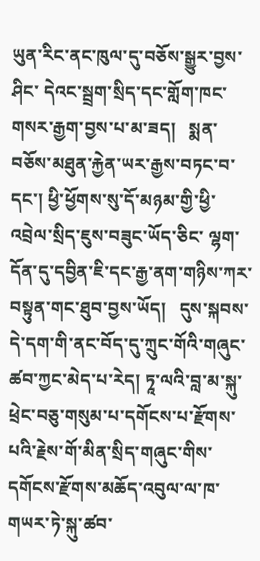ཡུན་རིང་ནང་ཁུལ་དུ་བཅོས་སྒྱུར་བྱས་ཤིང་ དེའང་སྦྲག་སྲིད་དང་གློག་ཁང་གསར་རྒྱག་བྱས་པ་མ་ཟད།   སྨན་བཅོས་མཐུན་རྐྱེན་ཡར་རྒྱས་བཏང་བ་དང་། ཕྱི་ཕྱོགས་སུ་དོ་མཉམ་གྱི་ཕྱི་འབྲེལ་སྲིད་ཇུས་བཟུང་ཡོད་ཅིང་ ལྷག་དོན་དུ་དབྱིན་ཇི་དང་རྒྱ་ནག་གཉིས་ཀར་བསྟུན་གང་ཐུབ་བྱས་ཡོད།   དུས་སྐབས་དེ་དག་གི་ནང་བོད་དུ་ཀྲུང་གོའི་གཞུང་ཚབ་ཀྱང་མེད་པ་རེད། ཏཱ་ལའི་བླ་མ་སྐུ་ཕྲེང་བཅུ་གསུམ་པ་དགོངས་པ་རྫོགས་པའི་རྗེས་གོ་མིན་སྲིད་གཞུང་གིས་དགོངས་རྫོགས་མཆོད་འབུལ་ལ་ཁ་གཡར་ཏེ་སྐུ་ཚབ་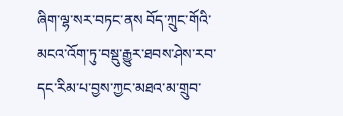ཞིག་ལྷ་སར་བཏང་ནས བོད་ཀྲུང་གོའི་མངའ་འོག་ཏུ་བསྡུ་རྒྱུར་ཐབས་ཤེས་རབ་དང་རིམ་པ་བྱས་ཀྱང་མཐའ་མ་གྲུབ་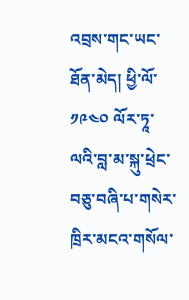འབྲས་གང་ཡང་ཐོན་མེད། ཕྱི་ལོ་ ༡༩༤༠ ལོར་ཏཱ་ལའི་བླ་མ་སྐུ་ཕྲེང་བཅུ་བཞི་པ་གསེར་ཁྲིར་མངའ་གསོལ་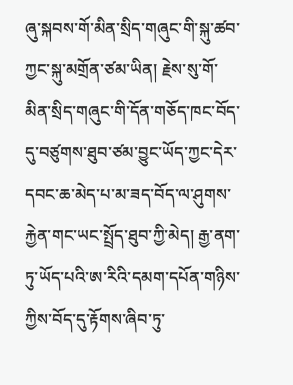ཞུ་སྐབས་གོ་མིན་སྲིད་གཞུང་གི་སྐུ་ཚབ་ཀྱང་སྐུ་མགྲོན་ཙམ་ཡིན། རྗེས་སུ་གོ་མིན་སྲིད་གཞུང་གི་དོན་གཅོད་ཁང་བོད་དུ་བཙུགས་ཐུབ་ཙམ་བྱུང་ཡོད་ཀྱང་དེར་དབང་ཆ་མེད་པ་མ་ཟད་བོད་ལ་ཤུགས་རྐྱེན་གང་ཡང་སྤྲོད་ཐུབ་ཀྱི་མེད། རྒྱ་ནག་ཏུ་ཡོད་པའི་ཨ་རིའི་དམག་དཔོན་གཉིས་ཀྱིས་བོད་དུ་རྟོགས་ཞིབ་ཏུ་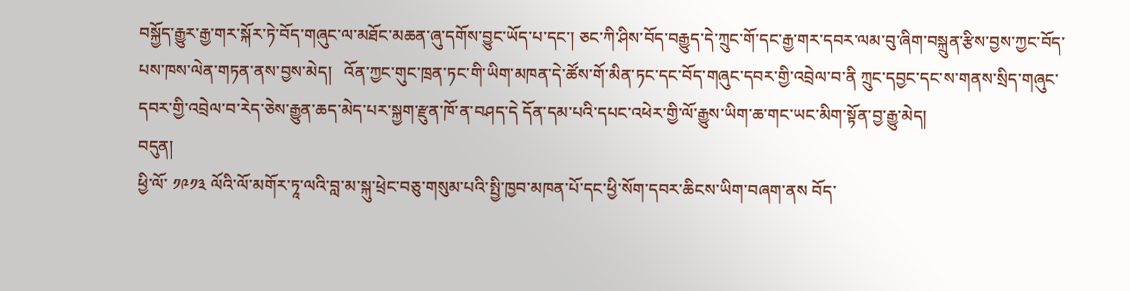བསྐྱོད་རྒྱུར་རྒྱ་གར་སྐོར་ཏེ་བོད་གཞུང་ལ་མཐོང་མཆན་ཞུ་དགོས་བྱུང་ཡོད་པ་དང་། ཅང་ཀི་ཤིས་བོད་བརྒྱུད་དེ་ཀྲུང་གོ་དང་རྒྱ་གར་དབར་ལམ་བུ་ཞིག་བསྐྲུན་རྩིས་བྱས་ཀྱང་བོད་པས་ཁས་ལེན་གཏན་ནས་བྱས་མེད།   འོན་ཀྱང་གུང་ཁྲན་ཏང་གི་ཡིག་མཁན་དེ་ཚོས་གོ་མིན་ཏང་དང་བོད་གཞུང་དབར་གྱི་འབྲེལ་བ་ནི ཀྲུང་དབྱང་དང་ས་གནས་སྲིད་གཞུང་དབར་གྱི་འབྲེལ་བ་རེད་ཅེས་རྒྱུན་ཆད་མེད་པར་སྐྱག་རྫུན་ཁོ་ན་བཤད་དེ དོན་དམ་པའི་དཔང་འཕེར་གྱི་ལོ་རྒྱུས་ཡིག་ཆ་གང་ཡང་མིག་སྟོན་བྱ་རྒྱུ་མེད།
བདུན།
ཕྱི་ལོ་ ༡༩༡༣ ལོའི་ལོ་མགོར་ཏཱ་ལའི་བླ་མ་སྐུ་ཕྲེང་བཅུ་གསུམ་པའི་སྤྱི་ཁྱབ་མཁན་པོ་དང་ཕྱི་སོག་དབར་ཆིངས་ཡིག་བཞག་ནས བོད་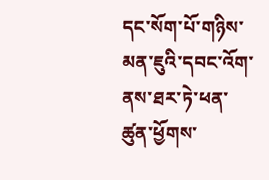དང་སོག་པོ་གཉིས་མན་ཇུའི་དབང་འོག་ནས་ཐར་ཏེ་ཕན་ཚུན་ཕྱོགས་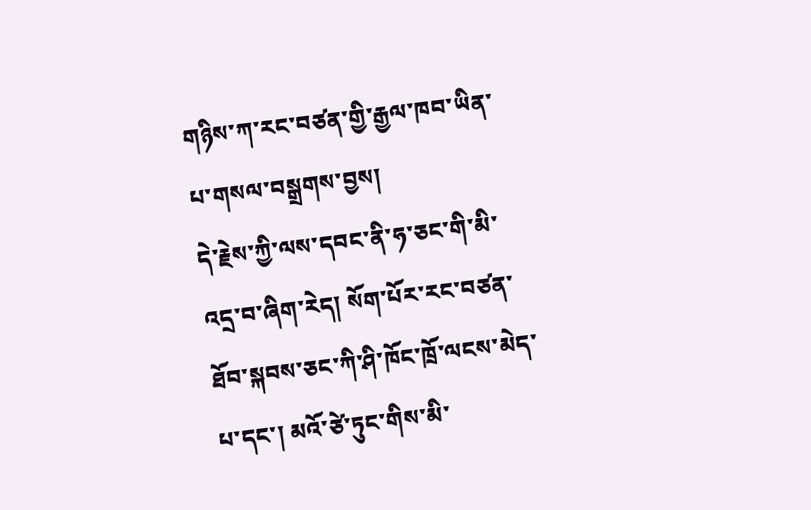གཉིས་ཀ་རང་བཙན་གྱི་རྒྱལ་ཁབ་ཡིན་པ་གསལ་བསྒྲགས་བྱས།
དེ་རྗེས་ཀྱི་ལས་དབང་ནི་ཧ་ཅང་གི་མི་འདྲ་བ་ཞིག་རེད། སོག་པོར་རང་བཙན་ཐོབ་སྐབས་ཅང་ཀི་ཤི་ཁོང་ཁྲོ་ལངས་མེད་པ་དང་། མའོ་ཙེ་ཏུང་གིས་མི་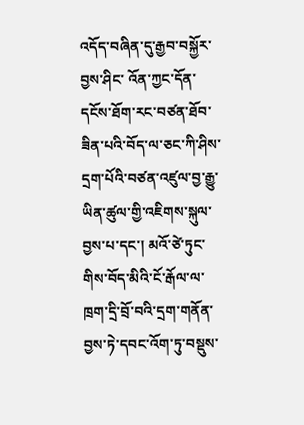འདོད་བཞིན་དུ་རྒྱབ་བསྐྱོར་བྱས་ཤིང་ འོན་ཀྱང་དོན་དངོས་ཐོག་རང་བཙན་ཐོབ་ཟིན་པའི་བོད་ལ་ཅང་ཀི་ཤིས་དྲག་པོའི་བཙན་འཛུལ་བྱ་རྒྱུ་ཡིན་ཚུལ་གྱི་འཇིགས་སྐུལ་བྱས་པ་དང་། མའོ་ཙེ་ཏུང་གིས་བོད་མིའི་ངོ་རྒོལ་ལ་ཁྲག་དྲི་བྲོ་བའི་དྲག་གནོན་བྱས་ཏེ་དབང་འོག་ཏུ་བསྡུས་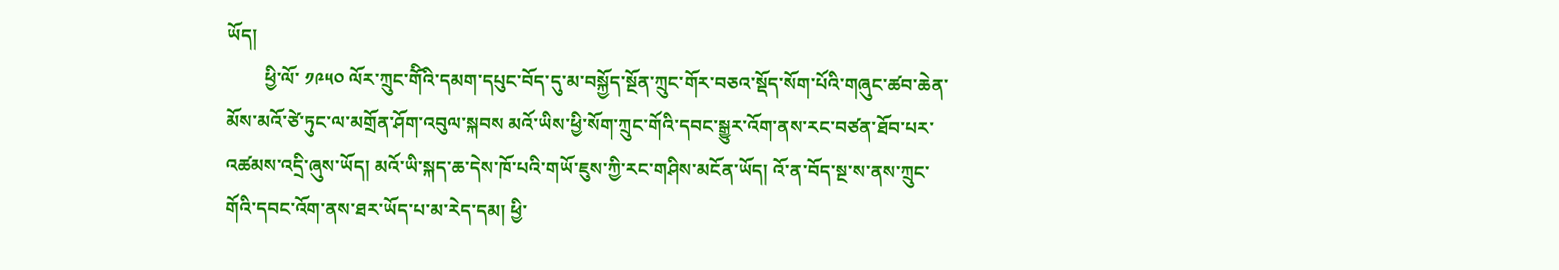ཡོད།
        ཕྱི་ལོ་ ༡༩༥༠ ལོར་ཀྲུང་གོིའི་དམག་དཔུང་བོད་དུ་མ་བསྐྱོད་སྔོན་ཀྲུང་གོར་བཅའ་སྡོད་སོག་པོའི་གཞུང་ཚབ་ཆེན་མོས་མའོ་ཙེ་ཏུང་ལ་མགྲོན་ཤོག་འབུལ་སྐབས མའོ་ཡིས་ཕྱི་སོག་ཀྲུང་གོའི་དབང་སྒྱུར་འོག་ནས་རང་བཙན་ཐོབ་པར་འཚམས་འདྲི་ཞུས་ཡོད། མའོ་ཡི་སྐད་ཆ་དེས་ཁོ་པའི་གཡོ་ཇུས་ཀྱི་རང་གཤིས་མངོན་ཡོད། འོ་ན་བོད་སྔ་ས་ནས་ཀྲུང་གོའི་དབང་འོག་ནས་ཐར་ཡོད་པ་མ་རེད་དམ། ཕྱི་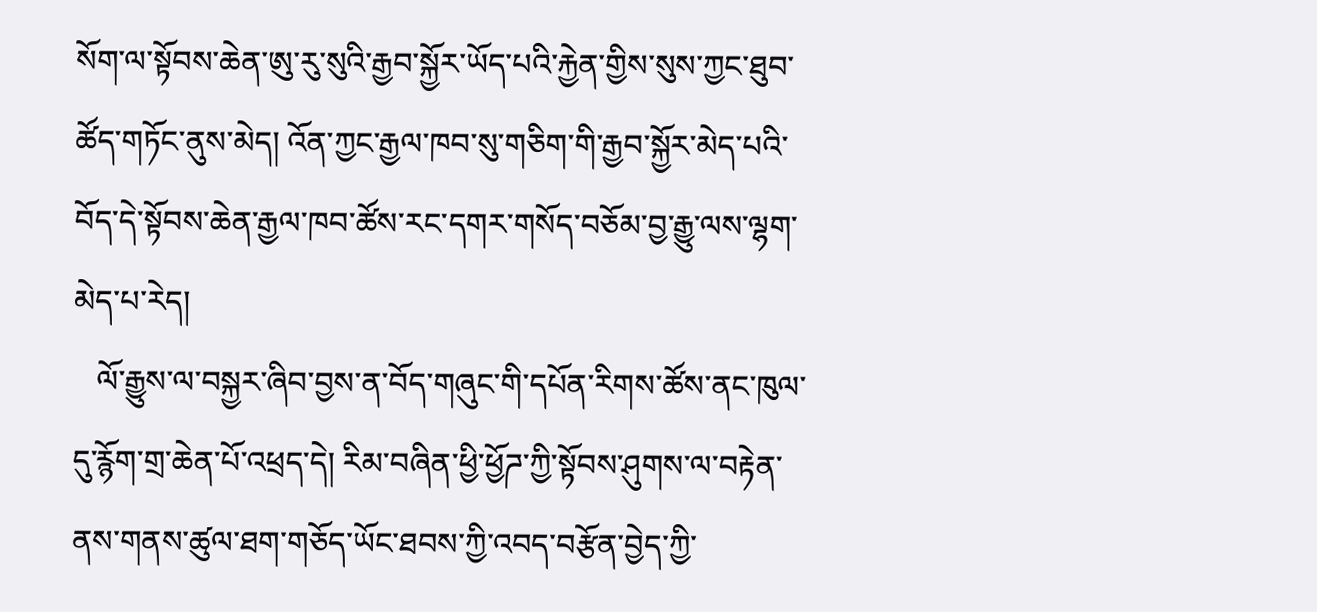སོག་ལ་སྟོབས་ཆེན་ཨུ་རུ་སུའི་རྒྱབ་སྐྱོར་ཡོད་པའི་རྐྱེན་གྱིས་སུས་ཀྱང་ཐུབ་ཚོད་གཏོང་ནུས་མེད། འོན་ཀྱང་རྒྱལ་ཁབ་སུ་གཅིག་གི་རྒྱབ་སྐྱོར་མེད་པའི་བོད་དེ་སྟོབས་ཆེན་རྒྱལ་ཁབ་ཚོས་རང་དགར་གསོད་བཅོམ་བྱ་རྒྱུ་ལས་ལྷག་མེད་པ་རེད།
   ལོ་རྒྱུས་ལ་བསྐྱར་ཞིབ་བྱས་ན་བོད་གཞུང་གི་དཔོན་རིགས་ཚོས་ནང་ཁུལ་དུ་རྙོག་གྲ་ཆེན་པོ་འཕྲད་དེ། རིམ་བཞིན་ཕྱི་ཕྱོཌ་ཀྱི་སྟོབས་ཤུགས་ལ་བརྟེན་ནས་གནས་ཚུལ་ཐག་གཅོད་ཡོང་ཐབས་ཀྱི་འབད་བརྩོན་བྱེད་ཀྱི་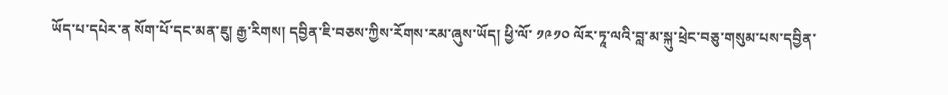ཡོད་པ་དཔེར་ན སོག་པོ་དང་མན་ཇུ། རྒྱ་རིགས། དབྱིན་ཇི་བཅས་ཀྱིས་རོགས་རམ་ཞུས་ཡོད། ཕྱི་ལོ་ ༡༩༡༠ ལོར་ཏཱ་ལའི་བླ་མ་སྐུ་ཕྲེང་བཅུ་གསུམ་པས་དབྱིན་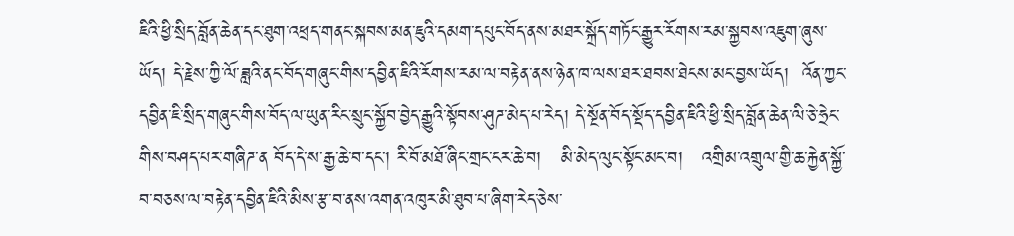ཇིའི་ཕྱི་སྲིད་བློན་ཆེན་དང་ཐུག་འཕྲད་གནང་སྐབས་མན་ཇུའི་དམག་དཔུང་བོད་ནས་མཐར་སྐྲོད་གཏོང་རྒྱུར་རོགས་རམ་སྐྱབས་འཇུག་ཞུས་ཡོད། དེ་རྗེས་ཀྱི་ལོ་ཟླའི་ནང་བོད་གཞུང་གིས་དབྱིན་ཇིའི་རོགས་རམ་ལ་བརྟེན་ནས་ཉེན་ཁ་ལས་ཐར་ཐབས་ཐེངས་མང་བྱས་ཡོད།  འོན་ཀྱང་དབྱིན་ཇི་སྲིད་གཞུང་གིས་བོད་ལ་ཡུན་རིང་སྲུང་སྐྱོབ་བྱེད་རྒྱུའི་སྟོབས་ཤུཌ་མེད་པ་རེད། དེ་སྔོན་བོད་སྡོད་དབྱིན་ཇིའི་ཕྱི་སྲིད་བློན་ཆེན་ལི་ཅེ་ཧྲེང་གིས་བཤད་པར་གཞིཌ་ན བོད་དེ་ས་རྒྱ་ཆེ་བ་དང་། རི་བོ་མཐོ་ཞིང་གྲང་ངར་ཆེ་བ།   མི་མེད་ལུང་སྟོང་མང་བ།   འགྲིམ་འགྲུལ་གྱི་ཆ་རྐྱེན་སྐྱོ་བ་བཅས་ལ་བརྟེན་དབྱིན་ཇིའི་མིས་རྩ་བ་ནས་འགན་འཁུར་མི་ཐུབ་པ་ཞིག་རེད་ཅེས་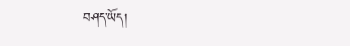བཤད་ཡོད།